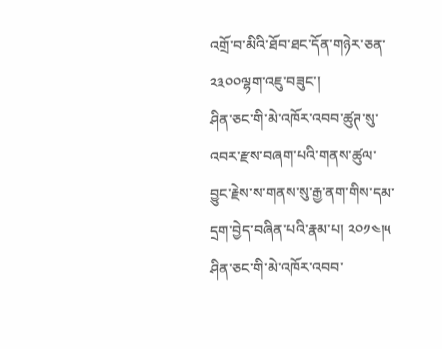འགྲོ་བ་མིའི་ཐོབ་ཐང་དོན་གཉེར་ཅན་༢༣༠༠ལྷག་འཇུ་བཟུང་།
ཤིན་ཅང་གི་མེ་འཁོར་འབབ་ཚུཊ་སུ་འབར་རྫས་བཞག་པའི་གནས་ཚུལ་བྱུང་རྗེས་ས་གནས་སུ་རྒྱ་ནག་གིས་དམ་དྲག་བྱེད་བཞིན་པའི་རྣམ་པ། ༢༠༡༤།༥ ཤིན་ཅང་གི་མེ་འཁོར་འབབ་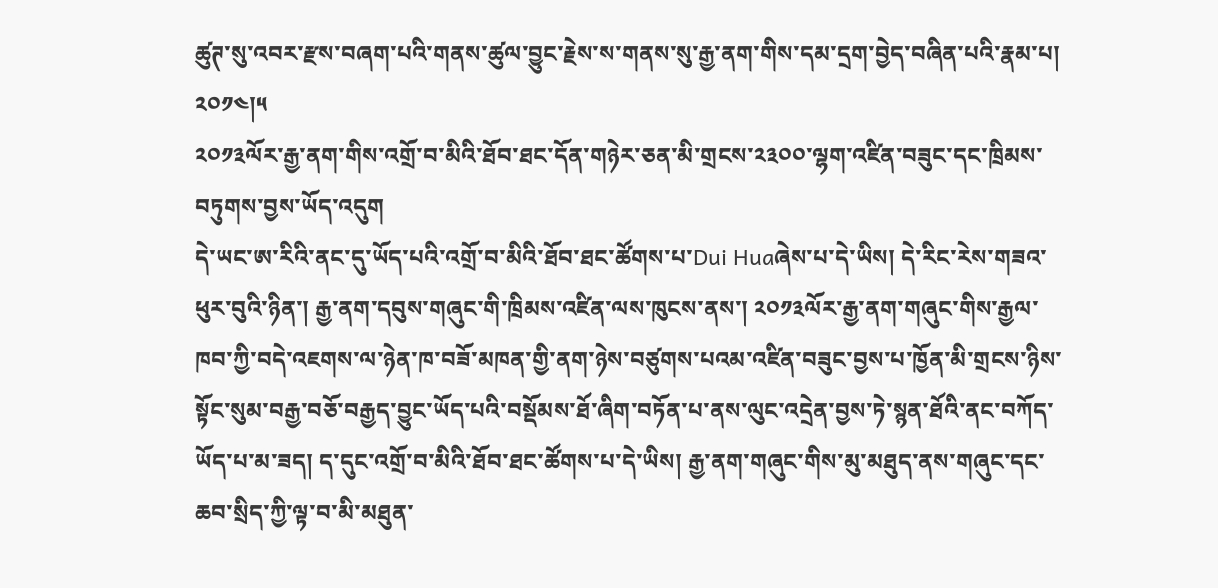ཚུཊ་སུ་འབར་རྫས་བཞག་པའི་གནས་ཚུལ་བྱུང་རྗེས་ས་གནས་སུ་རྒྱ་ནག་གིས་དམ་དྲག་བྱེད་བཞིན་པའི་རྣམ་པ། ༢༠༡༤།༥
༢༠༡༣ལོར་རྒྱ་ནག་གིས་འགྲོ་བ་མིའི་ཐོབ་ཐང་དོན་གཉེར་ཅན་མི་གྲངས་༢༣༠༠་ལྷག་འཛིན་བཟུང་དང་ཁྲིམས་བཏུགས་བྱས་ཡོད་འདུག
དེ་ཡང་ཨ་རིའི་ནང་དུ་ཡོད་པའི་འགྲོ་བ་མིའི་ཐོབ་ཐང་ཚོགས་པ་Dui Huaཞེས་པ་དེ་ཡིས། དེ་རིང་རེས་གཟའ་ཕུར་བུའི་ཉིན་། རྒྱ་ནག་དབུས་གཞུང་གི་ཁྲིམས་འཛིན་ལས་ཁུངས་ནས་། ༢༠༡༣ལོར་རྒྱ་ནག་གཞུང་གིས་རྒྱལ་ཁབ་ཀྱི་བདེ་འཇགས་ལ་ཉེན་ཁ་བཟོ་མཁན་གྱི་ནག་ཉེས་བཙུགས་པའམ་འཛིན་བཟུང་བྱས་པ་ཁྱོན་མི་གྲངས་ཉིས་སྟོང་སུམ་བརྒྱ་བཅོ་བརྒྱད་བྱུང་ཡོད་པའི་བསྡོམས་ཐོ་ཞིག་བཏོན་པ་ནས་ལུང་འདྲེན་བྱས་ཏེ་སྙན་ཐོའི་ནང་བཀོད་ཡོད་པ་མ་ཟད། ད་དུང་འགྲོ་བ་མིའི་ཐོབ་ཐང་ཚོགས་པ་དེ་ཡིས། རྒྱ་ནག་གཞུང་གིས་མུ་མཐུད་ནས་གཞུང་དང་ཆབ་སྲིད་ཀྱི་ལྟ་བ་མི་མཐུན་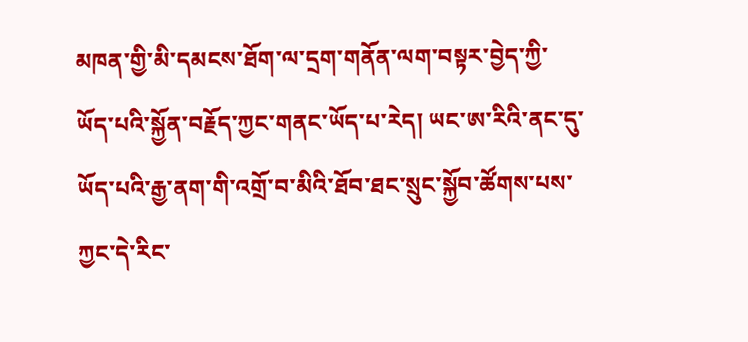མཁན་གྱི་མི་དམངས་ཐོག་ལ་དྲག་གནོན་ལག་བསྟར་བྱེད་ཀྱི་ཡོད་པའི་སྐྱོན་བརྗོད་ཀྱང་གནང་ཡོད་པ་རེད། ཡང་ཨ་རིའི་ནང་དུ་ཡོད་པའི་རྒྱ་ནག་གི་འགྲོ་བ་མིའི་ཐོབ་ཐང་སྲུང་སྐྱོབ་ཚོགས་པས་ཀྱང་དེ་རིང་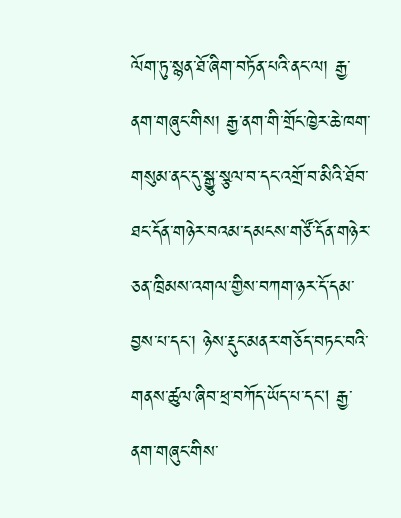ལོག་ཏུ་སྙན་ཐོ་ཞིག་བཏོན་པའི་ནང་ལ། རྒྱ་ནག་གཞུང་གིས། རྒྱ་ནག་གི་གྲོང་ཁྱེར་ཆེ་ཁག་གསུམ་ནང་དུ་སྒྱུ་སྩལ་བ་དང་འགྲོ་བ་མིའི་ཐོབ་ཐང་དོན་གཉེར་བའམ་དམངས་གཙོ་དོན་གཉེར་ཅན་ཁྲིམས་འགལ་གྱིས་བཀག་ཉར་དོ་དམ་བྱས་པ་དང་། ཉེས་རྡུང་མནར་གཅོད་བཏང་བའི་གནས་ཚུལ་ཞིབ་ཕྲ་བཀོད་ཡོད་པ་དང། རྒྱ་ནག་གཞུང་གིས་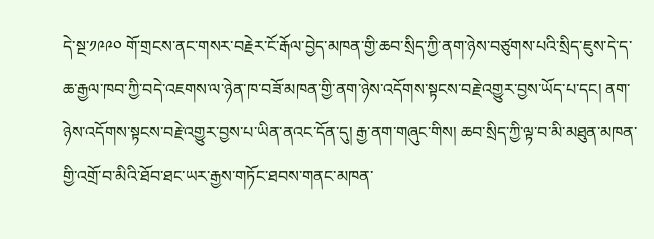དེ་སྔ་༡༩༩༠ གོ་གྲངས་ནང་གསར་བརྗེར་ངོ་རྒོལ་བྱེད་མཁན་གྱི་ཆབ་སྲིད་ཀྱི་ནག་ཉེས་བཙུགས་པའི་སྲིད་ཇུས་དེ་ད་ཆ་རྒྱལ་ཁབ་ཀྱི་བདེ་འཇགས་ལ་ཉེན་ཁ་བཟོ་མཁན་གྱི་ནག་ཉེས་འདོགས་སྟངས་བརྗེ་འགྱུར་བྱས་ཡོད་པ་དང། ནག་ཉེས་འདོགས་སྟངས་བརྗེ་འགྱུར་བྱས་པ་ཡིན་ནའང་དོན་དུ། རྒྱ་ནག་གཞུང་གིས། ཆབ་སྲིད་ཀྱི་ལྟ་བ་མི་མཐུན་མཁན་གྱི་འགྲོ་བ་མིའི་ཐོབ་ཐང་ཡར་རྒྱས་གཏོང་ཐབས་གནང་མཁན་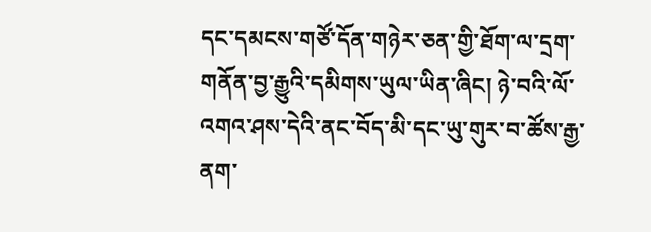དང་དམངས་གཙོ་དོན་གཉེར་ཅན་གྱི་ཐོག་ལ་དྲག་གནོན་བྱ་རྒྱུའི་དམིགས་ཡུལ་ཡིན་ཞིང། ཉེ་བའི་ལོ་འགའ་ཤས་དེའི་ནང་བོད་མི་དང་ཡུ་གུར་བ་ཚོས་རྒྱ་ནག་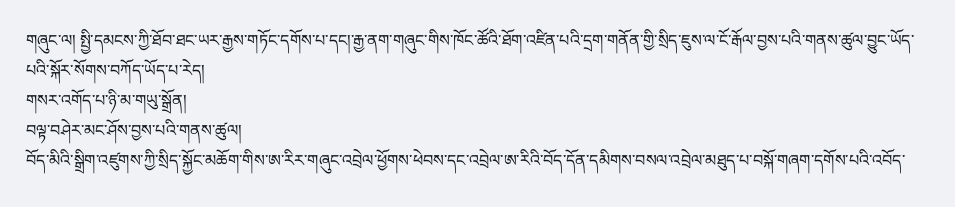གཞུང་ལ། སྤྱི་དམངས་ཀྱི་ཐོབ་ཐང་ཡར་རྒྱས་གཏོང་དགོས་པ་དང།་རྒྱ་ནག་གཞུང་གིས་ཁོང་ཚོའི་ཐོག་འཛིན་པའི་དྲག་གནོན་གྱི་སྲིད་ཇུས་ལ་ངོ་རྒོལ་བྱས་པའི་གནས་ཚུལ་བྱུང་ཡོད་པའི་སྐོར་སོགས་བཀོད་ཡོད་པ་རེད།
གསར་འགོད་པ་ཉི་མ་གཡུ་སྒྲོན།
བལྟ་བཤེར་མང་ཤོས་བྱས་པའི་གནས་ཚུལ།
བོད་མིའི་སྒྲིག་འཛུགས་ཀྱི་སྲིད་སྐྱོང་མཆོག་གིས་ཨ་རིར་གཞུང་འབྲེལ་ཕྱོགས་ཕེབས་དང་འབྲེལ་ཨ་རིའི་བོད་དོན་དམིགས་བསལ་འབྲེལ་མཐུད་པ་བསྐོ་གཞག་དགོས་པའི་འབོད་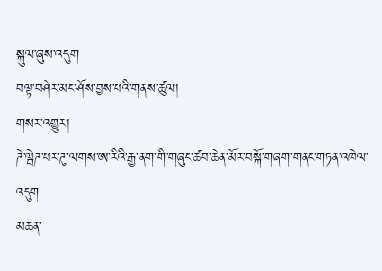སྐུལ་ཞུས་འདུག
བལྟ་བཤེར་མང་ཤོས་བྱས་པའི་གནས་ཚུལ།
གསར་འགྱུར།
ཌེ་ལྦེཌ་པར་ཌུ་ལགས་ཨ་རིའི་རྒྱ་ནག་གི་གཞུང་ཚབ་ཆེན་མོར་བསྐོ་གཞག་གནང་གཏན་འཁེལ་འདུག
མཆན་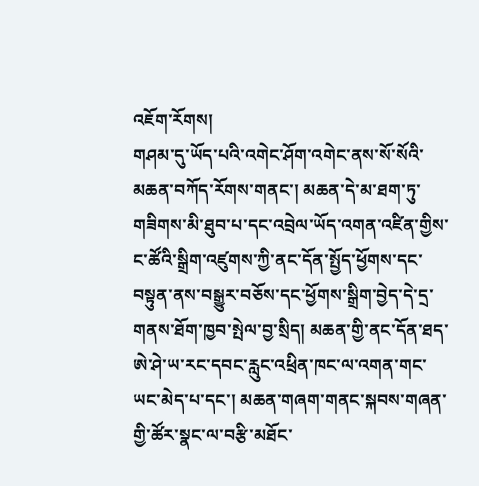འཇོག་རོགས།
གཤམ་དུ་ཡོད་པའི་འགེང་ཤོག་འགེང་ནས་སོ་སོའི་མཆན་བཀོད་རོགས་གནང་། མཆན་དེ་མ་ཐག་ཏུ་གཟིགས་མི་ཐུབ་པ་དང་འབྲེལ་ཡོད་འགན་འཛིན་གྱིས་ང་ཚོའི་སྒྲིག་འཛུགས་ཀྱི་ནང་དོན་སྤྱོད་ཕྱོགས་དང་བསྟུན་ནས་བསྒྱུར་བཅོས་དང་ཕྱོགས་སྒྲིག་བྱེད་དེ་དྲ་གནས་ཐོག་ཁྱབ་སྤེལ་བྱ་སྲིད། མཆན་གྱི་ནང་དོན་ཐད་ཨེ་ཤེ་ཡ་རང་དབང་རླུང་འཕྲིན་ཁང་ལ་འགན་གང་ཡང་མེད་པ་དང་། མཆན་གཞག་གནང་སྐབས་གཞན་གྱི་ཚོར་སྣང་ལ་བརྩི་མཐོང་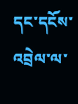དང་དངོས་འབྲེལ་ལ་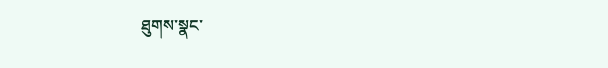ཐུགས་སྣང་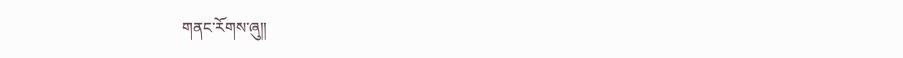གནང་རོགས་ཞུ༎